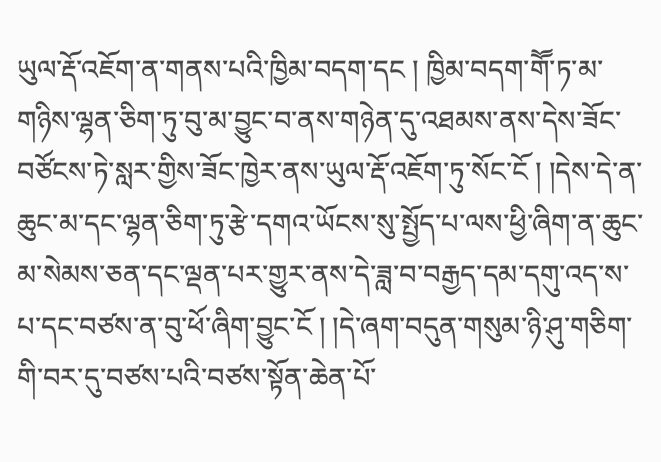ཡུལ་རྡོ་འཇོག་ན་གནས་པའི་ཁྱིམ་བདག་དང ། ཁྱིམ་བདག་གཽ་ཏ་མ་གཉིས་ལྷན་ཅིག་ཏུ་བུ་མ་བྱུང་བ་ནས་གཉེན་དུ་འཐམས་ནས་དེས་ཟོང་བཙོངས་ཏེ་སླར་གྱིས་ཟོང་ཁྱེར་ནས་ཡུལ་རྡོ་འཇོག་ཏུ་སོང་ངོ ། །དེས་དེ་ན་ཆུང་མ་དང་ལྷན་ཅིག་ཏུ་རྩེ་དགའ་ཡོངས་སུ་སྤྱོད་པ་ལས་ཕྱི་ཞིག་ན་ཆུང་མ་སེམས་ཅན་དང་ལྡན་པར་གྱུར་ནས་དེ་ཟླ་བ་བརྒྱད་དམ་དགུ་འད་ས་པ་དང་བཙས་ན་བུ་ཕོ་ཞིག་བྱུང་ངོ ། །དེ་ཞག་བདུན་གསུམ་ཉི་ཤུ་གཅིག་གི་བར་དུ་བཙས་པའི་བཙས་སྟོན་ཆེན་པོ་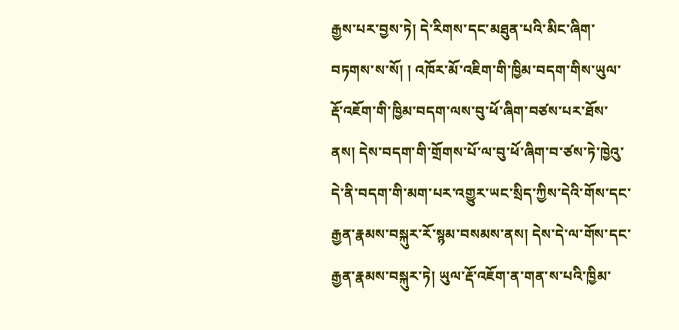རྒྱས་པར་བྱས་ཏེ། དེ་རིགས་དང་མཐུན་པའི་མིང་ཞིག་བཏགས་ས་སོ། ། འཁོར་མོ་འཇིག་གི་ཁྱིམ་བདག་གིས་ཡུལ་རྡོ་འཇོག་གི་ཁྱིམ་བདག་ལས་བུ་ཕོ་ཞིག་བཙས་པར་ཐོས་ནས། དེས་བདག་གི་གྲོགས་པོ་ལ་བུ་ཕོ་ཞིག་བ་ཙས་ཏེ་ཁྱེའུ་དེ་ནི་བདག་གི་མག་པར་འགྱུར་ཡང་སྲིད་ཀྱིས་དེའི་གོས་དང་རྒྱན་རྣམས་བསྐུར་རོ་སྙམ་བསམས་ནས། དེས་དེ་ལ་གོས་དང་རྒྱན་རྣམས་བསྐུར་ཏེ། ཡུལ་རྡོ་འཇོག་ན་གན་ས་པའི་ཁྱིམ་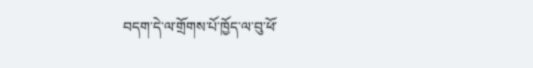བདག་དེ་ལ་གྲོགས་པོ་ཁྱོད་ལ་བུ་ཕོ་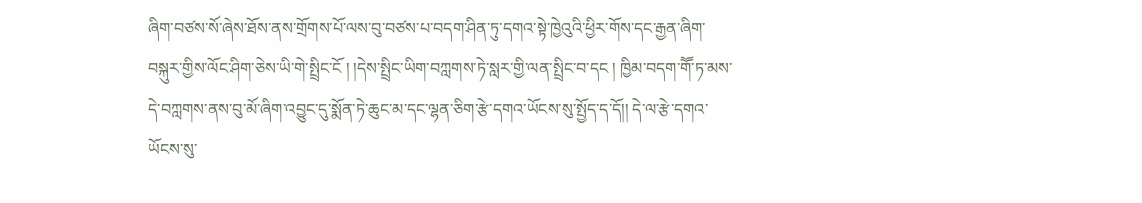ཞིག་བཙས་སོ་ཞེས་ཐོས་ནས་གྲོགས་པོ་ལས་བུ་བཙས་པ་བདག་ཤིན་ཏུ་དགའ་སྟེ་ཁྱེའུའི་ཕྱིར་གོས་དང་རྒྱན་ཞིག་བསྐུར་གྱིས་ལོང་ཤིག་ཅེས་ཡི་གེ་སྤྲིང་ངོ ། །དེས་སྤྲིང་ཡིག་བཀླགས་ཏེ་སླར་གྱི་ལན་སྤྲིང་བ་དང ། ཁྱིམ་བདག་གཽ་ཏ་མས་དེ་བཀླགས་ནས་བུ་མོ་ཞིག་འབྱུང་དུ་སྨོན་ཏེ་ཆུང་མ་དང་ལྷན་ཅིག་རྩེ་དགའ་ཡོངས་སུ་སྤྱོད་ད་དོ།། དེ་ལ་རྩེ་དགའ་ཡོངས་སུ་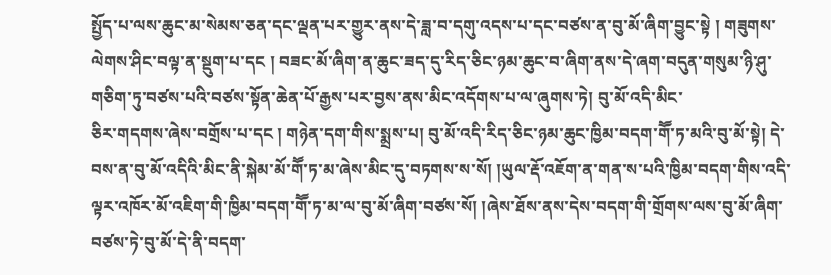སྤྱོད་པ་ལས་ཆུང་མ་སེམས་ཅན་དང་ལྡན་པར་གྱུར་ནས་དེ་ཟླ་བ་དགུ་འདས་པ་དང་བཙས་ན་བུ་མོ་ཞིག་བྱུང་སྟེ ། གཟུགས་ལེགས་ཤིང་བལྟ་ན་སྡུག་པ་དང ། བཟང་མོ་ཞིག་ན་ཆུང་ཟད་དུ་རིད་ཅིང་ཉམ་ཆུང་བ་ཞིག་ནས་དེ་ཞག་བདུན་གསུམ་ཉི་ཤུ་གཅིག་ཏུ་བཙས་པའི་བཙས་སྟོན་ཆེན་པོ་རྒྱས་པར་བྱས་ནས་མིང་འདོགས་པ་ལ་ཞུགས་ཏེ། བུ་མོ་འདི་མིང་
ཅིར་གདགས་ཞེས་བགྲོས་པ་དང ། གཉེན་དག་གིས་སྨྲས་པ། བུ་མོ་འདི་རིད་ཅིང་ཉམ་ཆུང་ཁྱིམ་བདག་གཽ་ཏ་མའི་བུ་མོ་སྟེ། དེ་བས་ན་བུ་མོ་འདིའི་མིང་ནི་སྐེམ་མོ་གཽ་ཏ་མ་ཞེས་མིང་དུ་བཏགས་ས་སོ། །ཡུལ་རྡོ་འཇོག་ན་གན་ས་པའི་ཁྱིམ་བདག་གིས་འདི་ལྟར་འཁོར་མོ་འཇིག་གི་ཁྱིམ་བདག་གཽ་ཏ་མ་ལ་བུ་མོ་ཞིག་བཙས་སོ། །ཞེས་ཐོས་ནས་དེས་བདག་གི་གྲོགས་ལས་བུ་མོ་ཞིག་བཙས་ཏེ་བུ་མོ་དེ་ནི་བདག་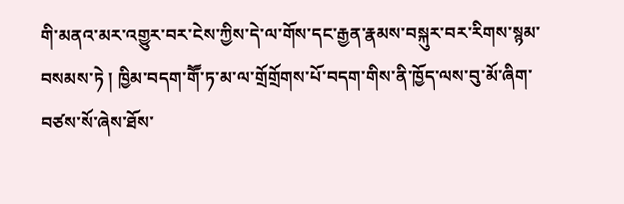གི་མནའ་མར་འགྱུར་བར་ངེས་ཀྱིས་དེ་ལ་གོས་དང་རྒྱན་རྣམས་བསྐུར་བར་རིགས་སྙམ་བསམས་ཏེ ། ཁྱིམ་བདག་གཽ་ཏ་མ་ལ་གྲོགྲོགས་པོ་བདག་གིས་ནི་ཁྱོད་ལས་བུ་མོ་ཞིག་བཙས་སོ་ཞེས་ཐོས་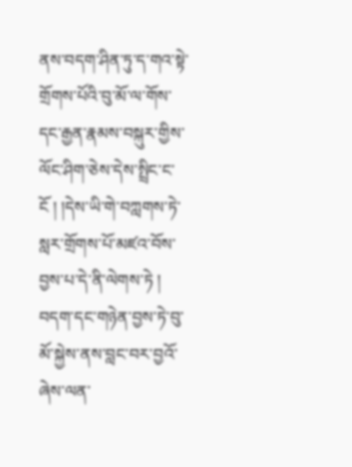ནས་བདག་ཤིན་ཏུ་ད་གའ་སྟེ་གྲོགས་པོའི་བུ་མོ་ལ་གོས་དང་རྒྱན་རྣམས་བསྐུར་གྱིས་ལོང་ཤིག་ཅེས་དེས་སྤྲིང་ང་ངོ ། །དེས་ཡི་གེ་བཀླགས་ཏེ་སླར་གྲོགས་པོ་མཛའ་བོས་བྱས་པ་དེ་ནི་ལེགས་ཏེ ། བདག་དང་གཉེན་བྱས་ཏེ་བུ་མོ་སྐྱེས་ནས་བླང་བར་བྱའོ་ཞེས་ལན་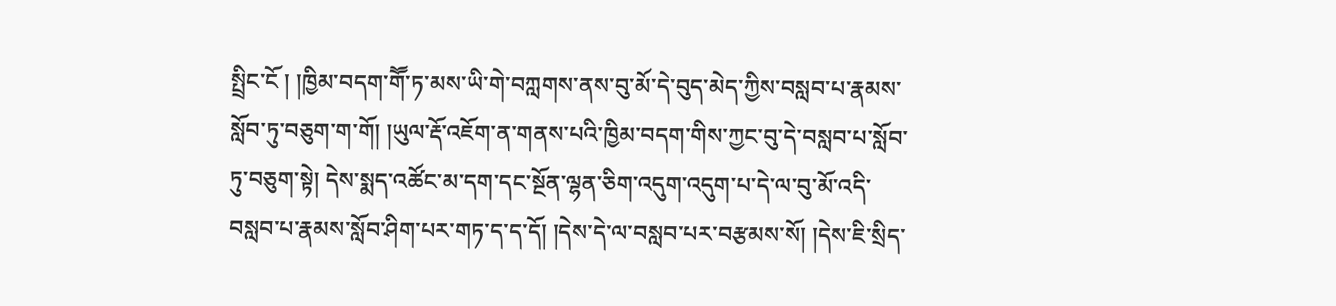སྤྲིང་ངོ ། །ཁྱིམ་བདག་གཽ་ཏ་མས་ཡི་གེ་བཀླགས་ནས་བུ་མོ་དེ་བུད་མེད་ཀྱིས་བསླབ་པ་རྣམས་སློབ་ཏུ་བཅུག་ག་གོ། །ཡུལ་རྡོ་འཇོག་ན་གནས་པའི་ཁྱིམ་བདག་གིས་ཀྱང་བུ་དེ་བསླབ་པ་སློབ་ཏུ་བཅུག་སྟེ། དེས་སྨད་འཚོང་མ་དག་དང་སྔོན་ལྷན་ཅིག་འདུག་འདུག་པ་དེ་ལ་བུ་མོ་འདི་བསླབ་པ་རྣམས་སློབ་ཤིག་པར་གཏ་ད་ད་དོ། །དེས་དེ་ལ་བསླབ་པར་བརྩམས་སོ། །དེས་ཇི་སྲིད་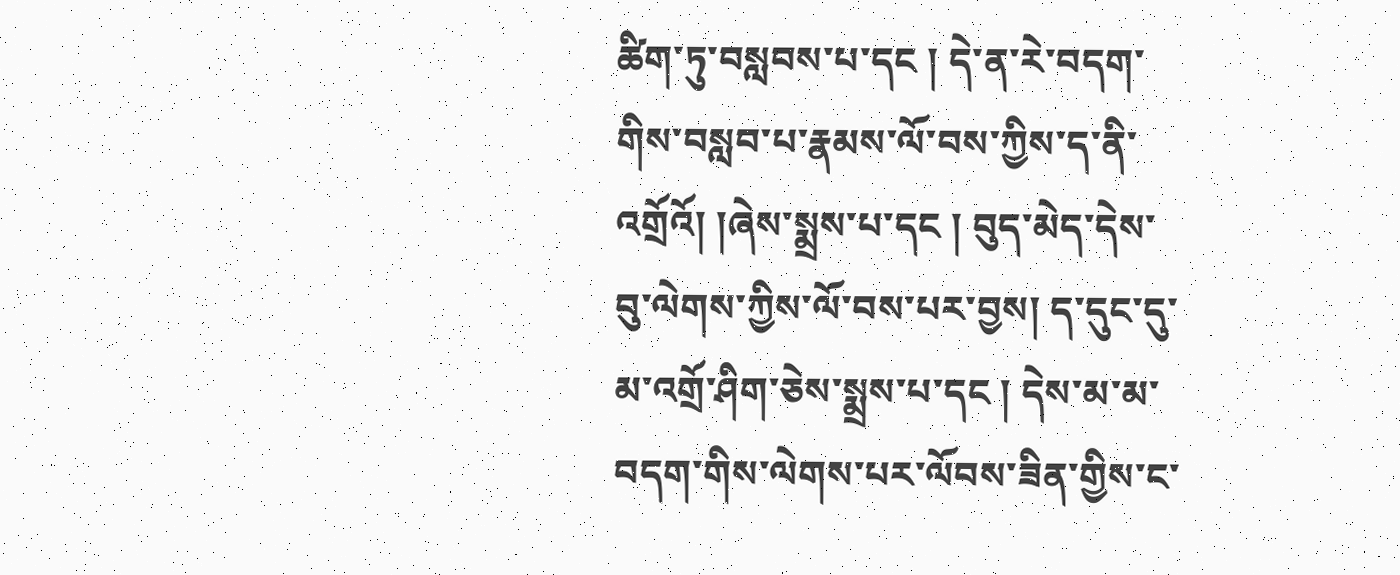ཚིག་ཏུ་བསླབས་པ་དང ། དེ་ན་རེ་བདག་གིས་བསླབ་པ་རྣམས་ལོ་བས་ཀྱིས་ད་ནི་འགྲོའོ། །ཞེས་སྨྲས་པ་དང ། བུད་མེད་དེས་བུ་ལེགས་ཀྱིས་ལོ་བས་པར་བྱས། ད་དུང་དུ་མ་འགྲོ་ཤིག་ཅེས་སྨྲས་པ་དང ། དེས་མ་མ་བདག་གིས་ལེགས་པར་ལོབས་ཟིན་གྱིས་ང་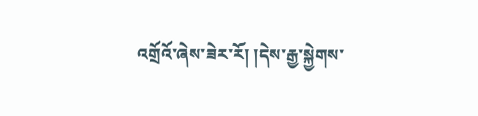འགྲོའོ་ཞེས་ཟེར་རོ། །དེས་རྒྱ་སྐྱེགས་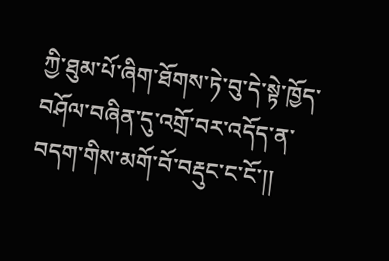ཀྱི་ཐུམ་པོ་ཞིག་ཐོགས་ཏེ་བུ་དེ་སྟེ་ཁྱོད་བཤོལ་བཞིན་དུ་འགྲོ་བར་འདོད་ན་བདག་གིས་མགོ་བོ་བརྡུང་ང་ངོ་།།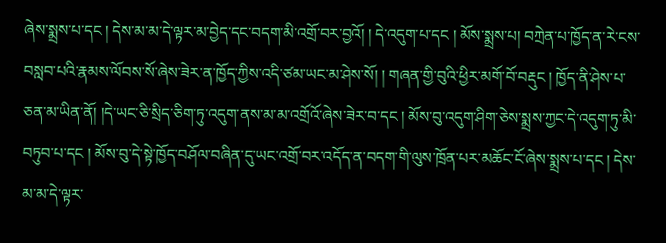ཞེས་སྨྲས་པ་དང ། དེས་མ་མ་དེ་ལྟར་མ་བྱེད་དང་བདག་མི་འགྲོ་བར་བྱའོ། ། དེ་འདུག་པ་དང ། མོས་སྨྲས་པ། བཀྲེན་པ་ཁྱོད་ན་རེ་ངས་བསླབ་པའི་རྣམས་ལོབས་སོ་ཞེས་ཟེར་ན་ཁྱོད་ཀྱིས་འདི་ཙམ་ཡང་མ་ཤེས་སོ། ། གཞན་གྱི་བུའི་ཕྱིར་མགོ་བོ་བརྡུང ། ཁྱོད་ནི་ཤེས་པ་ཅན་མ་ཡིན་ནོ། །དེ་ཡང་ཅི་སྲིད་ཅིག་ཏུ་འདུག་ནས་མ་མ་འགྲོའོ་ཞེས་ཟེར་བ་དང ། མོས་བུ་འདུག་ཤིག་ཅེས་སྨྲས་ཀྱང་དེ་འདུག་ཏུ་མི་བཏུབ་པ་དང ། མོས་བུ་དེ་སྟེ་ཁྱོད་བཤོལ་བཞིན་དུ་ཡང་འགྲོ་བར་འདོད་ན་བདག་གི་ལུས་ཁྲོན་པར་མཆོང་ངོ་ཞེས་སྨྲས་པ་དང ། དེས་མ་མ་དེ་ལྟར་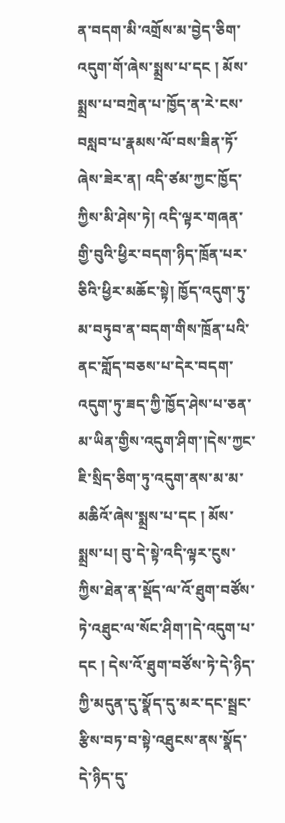ན་བདག་མི་འགྲོས་མ་བྱེད་ཅིག་འདུག་གོ་ཞེས་སྨྲས་པ་དང ། མོས་སྨྲས་པ་བཀྲེན་པ་ཁྱོད་ན་རེ་ངས་བསླབ་པ་རྣམས་ལོ་བས་ཟིན་ཏོ་ཞེས་ཟེར་ན། འདི་ཙམ་ཀྱང་ཁྱོད་ཀྱིས་མི་ཤེས་ཏེ། འདི་ལྟར་གཞན་གྱི་བུའི་ཕྱིར་བདག་ཉིད་ཁྲོན་པར་ཅིའི་ཕྱིར་མཆོང་སྟེ། ཁྱོད་འདུག་ཏུ་མ་བཏུབ་ན་བདག་གིས་ཁྲོན་པའི་ནང་གློད་བཅས་པ་དེར་བདག་འདུག་ཏུ་ཟད་ཀྱི་ཁྱོད་ཤེས་པ་ཅན་མ་ཡིན་གྱིས་འདུག་ཤིག་།དེས་ཀྱང་ཇི་སྲིད་ཅིག་ཏུ་འདུག་ནས་མ་མ་མཆིའོ་ཞེས་སྨྲས་པ་དང ། མོས་སྨྲས་པ། བུ་དེ་སྟེ་འདི་ལྟར་ངུས་ཀྱིས་ཐེན་ན་སྡོད་ལ་འོ་ཐུག་བཙོས་ཏེ་འཐུང་ལ་སོང་ཤིག་།དེ་འདུག་པ་དང ། དེས་འོ་ཐུག་བཙོས་ཏེ་དེ་ཉིད་ཀྱི་མདུན་དུ་སྣོད་དུ་མར་དང་སྦྲང་རྩིས་བཏ་བ་སྟེ་འཐུངས་ནས་སྣོད་དེ་ཉིད་དུ་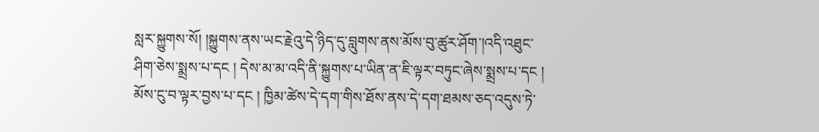སླར་སྐྱུགས་སོ། །སྐྱུགས་ནས་ཡང་རྗེའུ་དེ་ཉིད་དུ་བླུགས་ནས་མོས་བུ་ཚུར་ཤོག་།འདི་འཐུང་ཤིག་ཅེས་སྨྲས་པ་དང ། དེས་མ་མ་འདི་ནི་སྐྱུགས་པ་ཡིན་ན་ཇི་ལྟར་བཏུང་ཞེས་སྨྲས་པ་དང ། མོས་ངུ་བ་ལྟར་བྱས་པ་དང ། ཁྱིམ་ཚེས་དེ་དག་གིས་ཐོས་ནས་དེ་དག་ཐམས་ཅད་འདུས་ཏེ་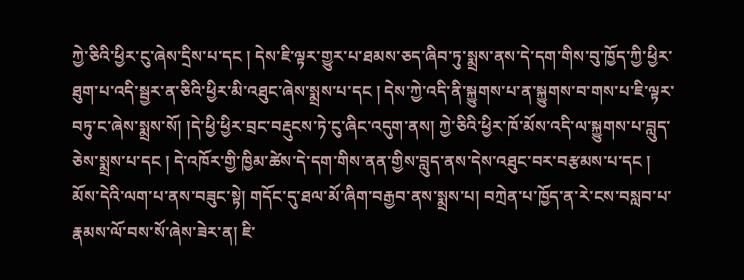ཀྱེ་ཅིའི་ཕྱིར་ངུ་ཞེས་དྲིས་པ་དང ། དེས་ཇི་ལྟར་གྱུར་པ་ཐམས་ཅད་ཞིབ་ཏུ་སྨྲས་ནས་དེ་དག་གིས་བུ་ཁྱོད་ཀྱི་ཕྱིར་
ཐུག་པ་འདི་སྦྱར་ན་ཅིའི་ཕྱིར་མི་འཐུང་ཞེས་སྨྲས་པ་དང ། དེས་ཀྱེ་འདི་ནི་སྐྱུགས་པ་ན་སྐྱུགས་བ་གས་པ་ཇི་ལྟར་བཏུ་ང་ཞེས་སྨྲས་སོ། །དེ་ཕྱི་ཕྱིར་བྲང་བརྡུངས་ཏེ་ངུ་ཞིང་འདུག་ནས། ཀྱེ་ཅིའི་ཕྱིར་ཁོ་མོས་འདི་ལ་སྐྱུགས་པ་བླུད་ཅེས་སྨྲས་པ་དང ། དེ་འཁོར་གྱི་ཁྱིམ་ཚེས་དེ་དག་གིས་ནན་གྱིས་བླུད་ནས་དེས་འཐུང་བར་བརྩམས་པ་དང ། མོས་དེའི་ལག་པ་ནས་བཟུང་སྟེ། གདོང་དུ་ཐལ་མོ་ཞིག་བརྒྱབ་ནས་སྨྲས་པ། བཀྲེན་པ་ཁྱོད་ན་རེ་ངས་བསླབ་པ་རྣམས་ལོ་བས་སོ་ཞེས་ཟེར་ན། ཇི་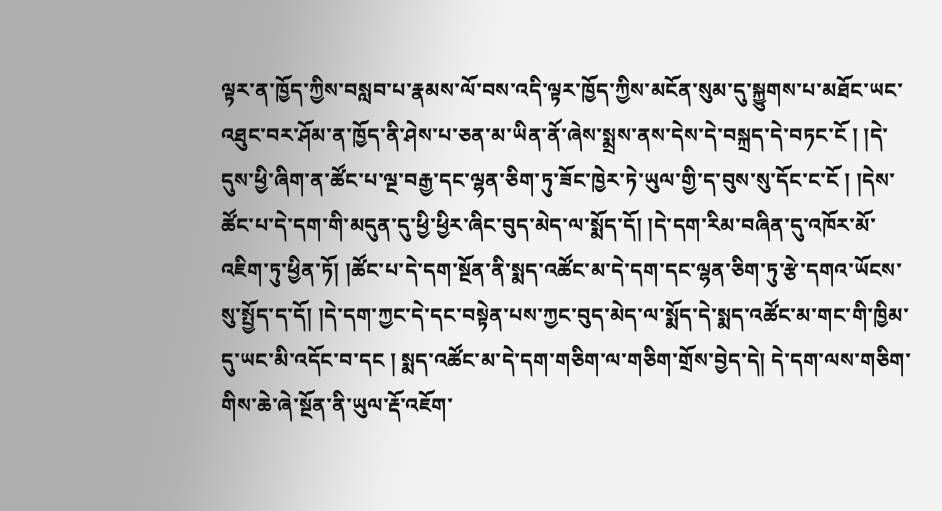ལྟར་ན་ཁྱོད་ཀྱིས་བསླབ་པ་རྣམས་ལོ་བས་འདི་ལྟར་ཁྱོད་ཀྱིས་མངོན་སུམ་དུ་སྐྱུགས་པ་མཐོང་ཡང་འཐུང་བར་ཤོམ་ན་ཁྱོད་ནི་ཤེས་པ་ཅན་མ་ཡིན་ནོ་ཞེས་སྨྲས་ནས་དེས་དེ་བསྐྲད་དེ་བཏང་ངོ ། །དེ་དུས་ཕྱི་ཞིག་ན་ཚོང་པ་ལྔ་བརྒྱ་དང་ལྷན་ཅིག་ཏུ་ཟོང་ཁྱེར་ཏེ་ཡུལ་གྱི་ད་བུས་སུ་དོང་ང་ངོ ། །དེས་ཚོང་པ་དེ་དག་གི་མདུན་དུ་ཕྱི་ཕྱིར་ཞིང་བུད་མེད་ལ་སྨོད་དོ། །དེ་དག་རིམ་བཞིན་དུ་འཁོར་མོ་འཇིག་ཏུ་ཕྱིན་ཏོ། །ཚོང་པ་དེ་དག་སྔོན་ནི་སྨད་འཚོང་མ་དེ་དག་དང་ལྷན་ཅིག་ཏུ་རྩེ་དགའ་ཡོངས་སུ་སྤྱོད་ད་དོ། །དེ་དག་ཀྱང་དེ་དང་བསྟེན་པས་ཀྱང་བུད་མེད་ལ་སྨོད་དེ་སྨད་འཚོང་མ་གང་གི་ཁྱིམ་དུ་ཡང་མི་འདོང་བ་དང ། སྨད་འཚོང་མ་དེ་དག་གཅིག་ལ་གཅིག་གྲོས་བྱེད་དེ། དེ་དག་ལས་གཅིག་གིས་ཆེ་ཞེ་སྔོན་ནི་ཡུལ་རྡོ་འཇོག་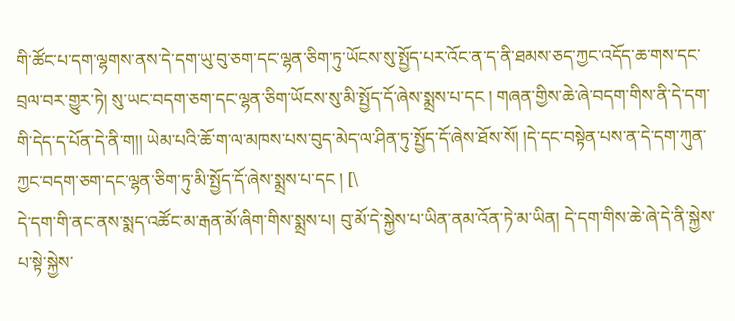གི་ཚོང་པ་དག་ལྷགས་ནས་དེ་དག་ཡུ་བུ་ཅག་དང་ལྷན་ཅིག་ཏུ་ཡོངས་སུ་སྤྱོད་པར་འོང་ན་ད་ནི་ཐམས་ཅད་ཀྱང་འདོད་ཆ་གས་དང་བྲལ་བར་གྱུར་ཏེ། སུ་ཡང་བདག་ཅག་དང་ལྷན་ཅིག་ཡོངས་སུ་མི་སྤྱོད་དོ་ཞེས་སྨྲས་པ་དང ། གཞན་གྱིས་ཆེ་ཞེ་བདག་གིས་ནི་དེ་དག་གི་དེད་ད་པོན་དེ་ནི་ག།། ཡེམ་པའི་ཆོ་ག་ལ་མཁས་པས་བུད་མེད་ལ་ཤིན་ཏུ་སྤྱོད་དོ་ཞེས་ཐོས་སོ། །དེ་དང་བསྟེན་པས་ན་དེ་དག་ཀུན་ཀྱང་བདག་ཅག་དང་ལྷན་ཅིག་ཏུ་མི་སྤྱོད་དོ་ཞེས་སྨྲས་པ་དང ། [\
དེ་དག་གི་ནང་ནས་སྨད་འཚོང་མ་རྒན་མོ་ཞིག་གིས་སྨྲས་པ། བུ་མོ་དེ་སྐྱེས་པ་ཡིན་ནམ་འོན་ཏེ་མ་ཡིན། དེ་དག་གིས་ཆེ་ཞེ་དེ་ནི་སྐྱེས་པ་སྟེ་སྐྱེས་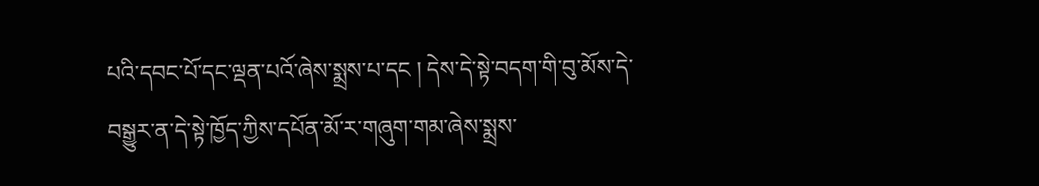པའི་དབང་པོ་དང་ལྡན་པའོ་ཞེས་སྨྲས་པ་དང ། དེས་དེ་སྟེ་བདག་གི་བུ་མོས་དེ་བསྒྱུར་ན་དེ་སྟེ་ཁྱོད་ཀྱིས་དཔོན་མོ་ར་གཞུག་གམ་ཞེས་སྨྲས་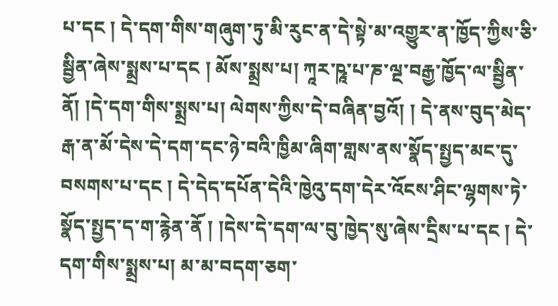པ་དང ། དེ་དག་གིས་གཞུག་ཏུ་མི་རུང་ན་དེ་སྟེ་མ་འགྱུར་ན་ཁྱོད་ཀྱིས་ཅི་སྦྱིན་ཞེས་སྨྲས་པ་དང ། མོས་སྨྲས་པ། ཀཱར་ཥཱ་པ་ཎ་ལྔ་བརྒྱ་ཁྱོད་ལ་སྦྱིན་ནོ། །དེ་དག་གིས་སྨྲས་པ། ལེགས་ཀྱིས་དེ་བཞིན་བྱའོ། ། དེ་ནས་བུད་མེད་རྒ་ན་མོ་དེས་དེ་དག་དང་ཉེ་བའི་ཁྱིམ་ཞིག་གླས་ནས་སྣོད་སྤྱད་མང་དུ་བསགས་པ་དང ། དེ་དེད་དཔོན་དེའི་ཁྱེའུ་དག་དེར་འོངས་ཤིང་ལྷགས་ཏེ་སྣོད་སྤྱད་ད་ག་རྙེན་ནོ ། །དེས་དེ་དག་ལ་བུ་ཁྱེད་སུ་ཞེས་དྲིས་པ་དང ། དེ་དག་གིས་སྨྲས་པ། མ་མ་བདག་ཅག་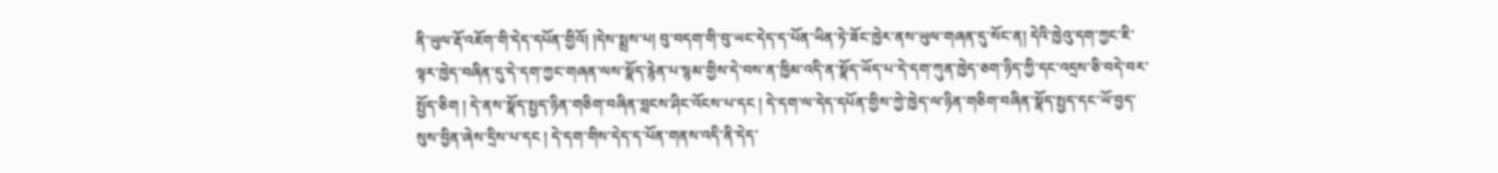ནི་ཡུལ་རྡོ་འཇོག་གི་དེད་དཔོན་གྱིའོ། །དེས་སྨྲས་པ། བུ་བདག་གི་བུ་ཡང་དེད་ད་པོན་ཡིན་ཏེ་ཟོང་ཁྱེར་ནས་ཡུལ་གཞན་དུ་སོང་ན། དེའི་ཁྱེའུ་དག་ཀྱང་ཇི་ལྟར་ཁྱེད་བཞིན་དུ་དེ་དག་ཀྱང་གཞན་ལས་སྣོད་རྙེན་པ་སྙམ་གྱིས་དེ་བས་ན་ཁྱིམ་འདི་ན་སྣོད་ཡོད་པ་དེ་དག་ཀུན་ཁྱེད་ཅག་ཉིད་ཀྱི་དང་འདྲས་ཅི་བདེ་བར་སྤྱོད་ཅིག ། དེ་ནས་སྣོད་སྤྱད་ཉིན་གཅིག་བཞིན་བླངས་ཤིང་འོངས་པ་དང ། དེ་དག་ལ་དེད་དཔོན་གྱིས་ཀྱེ་ཁྱེད་ལ་ཉིན་གཅིག་བཞིན་སྣོད་སྤྱད་དང་ཡོ་བྱད་སུས་བྱིན་ཞེས་དྲིས་པ་དང ། དེ་དག་གིས་དེད་ད་པོན་གནས་འདི་ནི་དེད་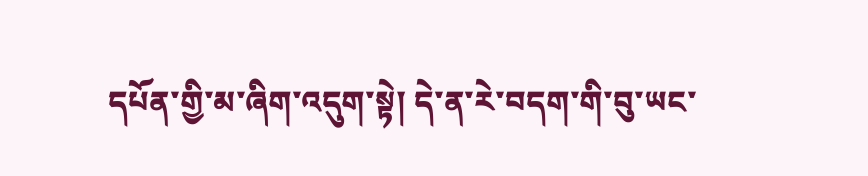དཔོན་གྱི་མ་ཞིག་འདུག་སྟེ། དེ་ན་རེ་བདག་གི་བུ་ཡང་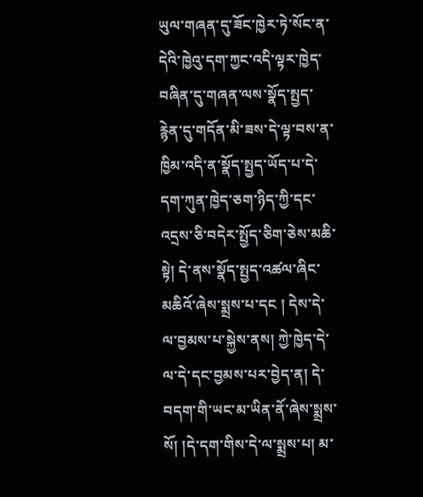ཡུལ་གཞན་དུ་ཟོང་ཁྱེར་ཏེ་སོང་ན་དེའི་ཁྱེའུ་དག་ཀྱང་འདི་ལྟར་ཁྱེད་བཞིན་དུ་གཞན་ལས་སྣོད་སྤྱད་རྙེན་དུ་གདོན་མི་ཟས་དེ་ལྟ་བས་ན་ཁྱིམ་འདི་ན་སྣོད་སྤྱད་ཡོད་པ་དེ་དག་ཀུན་ཁྱེད་ཅག་ཉིད་ཀྱི་དང་འདྲས་ཅི་བདེར་སྤྱོད་ཅིག་ཅེས་མཆི་སྟེ། དེ་ནས་སྣོད་སྤྱད་འཚལ་ཞིང་
མཆིའོ་ཞེས་སྨྲས་པ་དང ། དེས་དེ་ལ་བྱམས་པ་སྐྱེས་ནས། ཀྱེ་ཁྱེད་དེ་ལ་དེ་དང་བྱམས་པར་བྱེད་ན། དེ་བདག་གི་ཡང་མ་ཡིན་ནོ་ཞེས་སྨྲས་སོ། །དེ་དག་གིས་དེ་ལ་སྨྲས་པ། མ་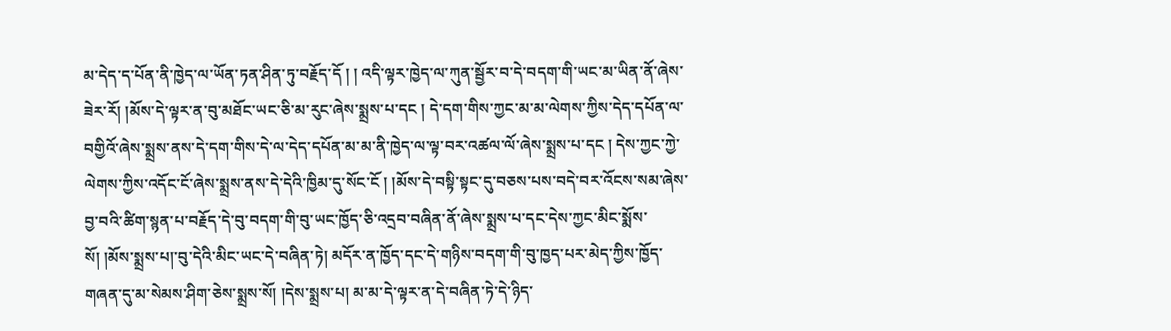མ་དེད་ད་པོན་ནི་ཁྱེད་ལ་ཡོན་ཏན་ཤིན་ཏུ་བརྗོད་དོ ། ། འདི་ལྟར་ཁྱེད་ལ་ཀུན་སྦྱོར་བ་དེ་བདག་གི་ཡང་མ་ཡིན་ནོ་ཞེས་ཟེར་རོ། །མོས་དེ་ལྟར་ན་བུ་མཐོང་ཡང་ཅི་མ་རུང་ཞེས་སྨྲས་པ་དང ། དེ་དག་གིས་ཀྱང་མ་མ་ལེགས་ཀྱིས་དེད་དཔོན་ལ་བགྱིའོ་ཞེས་སྨྲས་ནས་དེ་དག་གིས་དེ་ལ་དེད་དཔོན་མ་མ་ནི་ཁྱེད་ལ་ལྟ་བར་འཚལ་ལོ་ཞེས་སྨྲས་པ་དང ། དེས་ཀྱང་ཀྱེ་ལེགས་ཀྱིས་འདོང་ངོ་ཞེས་སྨྲས་ནས་དེ་དེའི་ཁྱིམ་དུ་སོང་ངོ ། །མོས་དེ་བསྟི་སྟང་དུ་བཅས་པས་བདེ་བར་འོངས་སམ་ཞེས་བྱ་བའི་ཚིག་སྙན་པ་བརྗོད་དེ་བུ་བདག་གི་བུ་ཡང་ཁྱོད་ཅི་འདྲབ་བཞིན་ནོ་ཞེས་སྨྲས་པ་དང་དེས་ཀྱང་མིང་སྨོས་སོ། །མོས་སྨྲས་པ།་བུ་དེའི་མིང་ཡང་དེ་བཞིན་ཏེ། མདོར་ན་ཁྱོད་དང་དེ་གཉིས་བདག་གི་བུ་ཁྱད་པར་མེད་ཀྱིས་ཁྱོད་གཞན་དུ་མ་སེམས་ཤིག་ཅེས་སྨྲས་སོ། །དེས་སྨྲས་པ། མ་མ་དེ་ལྟར་ན་དེ་བཞིན་ཏེ་དེ་ཉིད་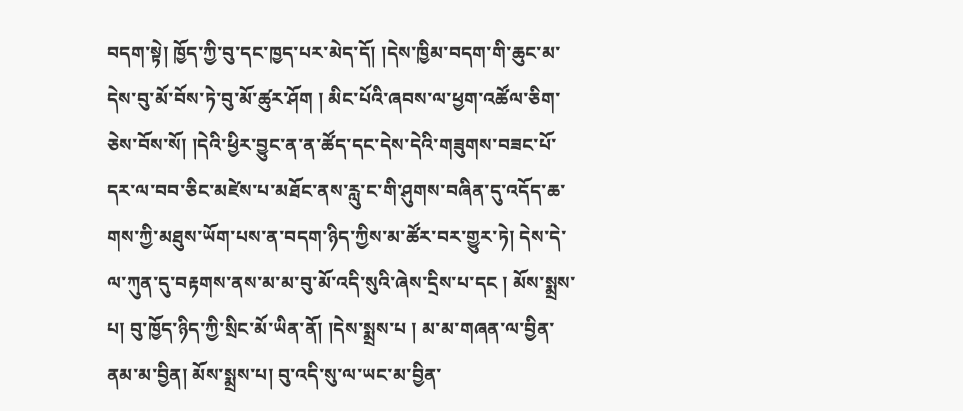བདག་སྟེ། ཁྱོད་ཀྱི་བུ་དང་ཁྱད་པར་མེད་དོ། །དེས་ཁྱིམ་བདག་གི་ཆུང་མ་དེས་བུ་མོ་བོས་ཏེ་བུ་མོ་ཚུར་ཤོག ། མིང་པོའི་ཞབས་ལ་ཕྱག་འཚོལ་ཅིག་ཅེས་བོས་སོ། །དེའི་ཕྱིར་བྱུང་ན་ན་ཚོད་དང་དེས་དེའི་གཟུགས་བཟང་པོ་དར་ལ་བབ་ཅིང་མཛེས་པ་མཐོང་ནས་རླུ་ང་གི་ཤུགས་བཞིན་དུ་འདོད་ཆ་གས་ཀྱི་མཐུས་ཡོག་པས་ན་བདག་ཉིད་ཀྱིས་མ་ཚོར་བར་གྱུར་ཏེ། དེས་དེ་ལ་ཀུན་དུ་བརྟགས་ནས་མ་མ་བུ་མོ་འདི་སུའི་ཞེས་དྲིས་པ་དང ། མོས་སྨྲས་པ། བུ་ཁྱོད་ཉིད་ཀྱི་སྲིང་མོ་ཡིན་ནོ། །དེས་སྨྲས་པ ། མ་མ་གཞན་ལ་བྱིན་ནམ་མ་བྱིན། མོས་སྨྲས་པ། བུ་འདི་སུ་ལ་ཡང་མ་བྱིན་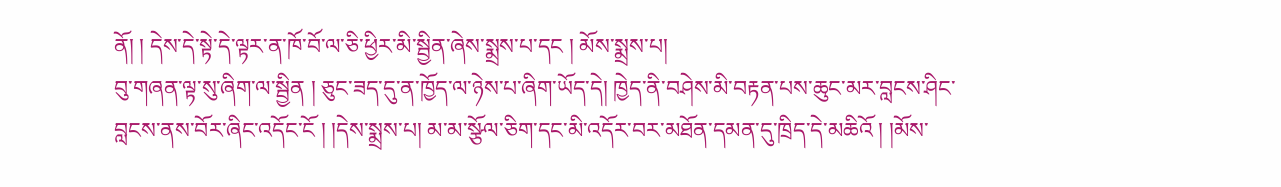ནོ། ། དེས་དེ་སྟེ་དེ་ལྟར་ན་ཁོ་བོ་ལ་ཅི་ཕྱིར་མི་སྦྱིན་ཞེས་སྨྲས་པ་དང ། མོས་སྨྲས་པ།
བུ་གཞན་ལྟ་སུ་ཞིག་ལ་སྦྱིན ། ཅུང་ཟད་དུ་ན་ཁྱོད་ལ་ཉེས་པ་ཞིག་ཡོད་དེ། ཁྱེད་ནི་བཤེས་མི་བརྟན་པས་ཆུང་མར་བླངས་ཤིང་བླངས་ནས་བོར་ཞིང་འདོང་ངོ ། །དེས་སྨྲས་པ། མ་མ་སྩོལ་ཅིག་དང་མི་འདོར་བར་མཐོན་དམན་དུ་ཁྲིད་དེ་མཆིའོ ། །མོས་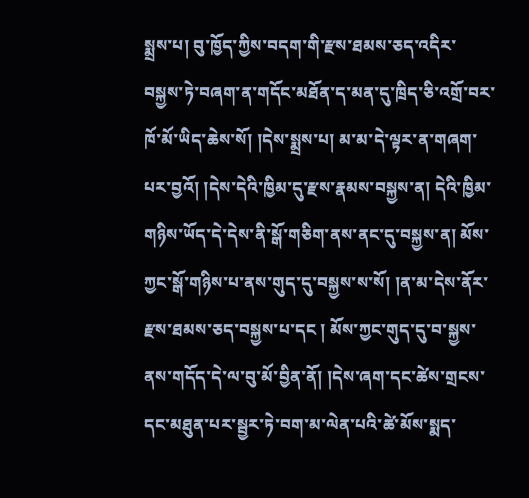སྨྲས་པ། བུ་ཁྱོད་ཀྱིས་བདག་གི་རྫས་ཐམས་ཅད་འདིར་བསྐྱས་ཏེ་བཞག་ན་གདོང་མཐོན་ད་མན་དུ་ཁྲིད་ཅི་འགྲོ་བར་ཁོ་མོ་ཡིད་ཆེས་སོ། །དེས་སྨྲས་པ། མ་མ་དེ་ལྟར་ན་གཞག་པར་བྱའོ། །དེས་དེའི་ཁྱིམ་དུ་རྫས་རྣམས་བསྐྱས་ན། དེའི་ཁྱིམ་གཉིས་ཡོད་དེ་དེས་ནི་སྒོ་གཅིག་ནས་ནང་དུ་བསྐྱས་ན། མོས་ཀྱང་སྒོ་གཉིས་པ་ནས་གུད་དུ་བསྐྱས་ས་སོ། །ན་མ་དེས་ནོར་རྫས་ཐམས་ཅད་བསྐྱས་པ་དང ། མོས་ཀྱང་གུད་དུ་བ་སྐྱས་ནས་གདོད་དེ་ལ་བུ་མོ་བྱིན་ནོ། །དེས་ཞག་དང་ཚེས་གྲངས་དང་མཐུན་པར་སྦྱར་ཏེ་བག་མ་ལེན་པའི་ཚེ་མོས་སྨད་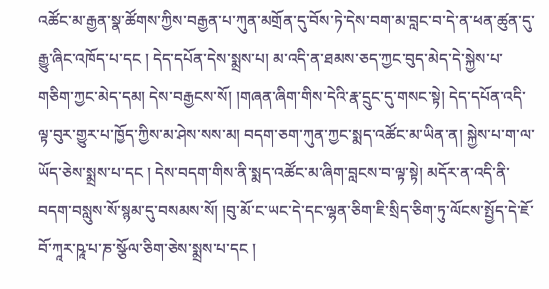འཚོང་མ་རྒྱན་སྣ་ཚོགས་ཀྱིས་བརྒྱན་པ་ཀུན་མགྲོན་དུ་བོས་ཏེ་དེས་བག་མ་བླང་བ་དེ་ན་ཕན་ཚུན་དུ་རྒྱུ་ཞིང་འཁོད་པ་དང ། དེད་དཔོན་དེས་སྨྲས་པ། མ་འདི་ན་ཐམས་ཅད་ཀྱང་བུད་མེད་དེ་སྐྱེས་པ་གཅིག་ཀྱང་མེད་དམ། དེས་བརྒྱངས་སོ། །གཞན་ཞིག་གིས་དེའི་རྣ་དྲུང་དུ་གསང་སྟེ། དེད་དཔོན་འདི་ལྟ་བུར་གྱུར་པ་ཁྱོད་ཀྱིས་མ་ཤེས་སས་མ། བདག་ཅག་ཀུན་ཀྱང་སྨད་འཚོང་མ་ཡིན་ན། སྐྱེས་པ་ག་ལ་ཡོད་ཅེས་སྨྲས་པ་དང ། དེས་བདག་གིས་ནི་སྨད་འཚོང་མ་ཞིག་བླངས་བ་ལྟ་སྟེ། མདོར་ན་འདི་ནི་བདག་བསླུས་སོ་སྙམ་དུ་བསམས་སོ། །བུ་མོ་ང་ཡང་དེ་དང་ལྷན་ཅིག་ཇི་སྲིད་ཅིག་ཏུ་ལོངས་སྤྱོད་དེ་ཇོ་བོ་ཀཱར་ཥཱ་པ་ཎ་སྩོལ་ཅིག་ཅེས་སྨྲས་པ་དང །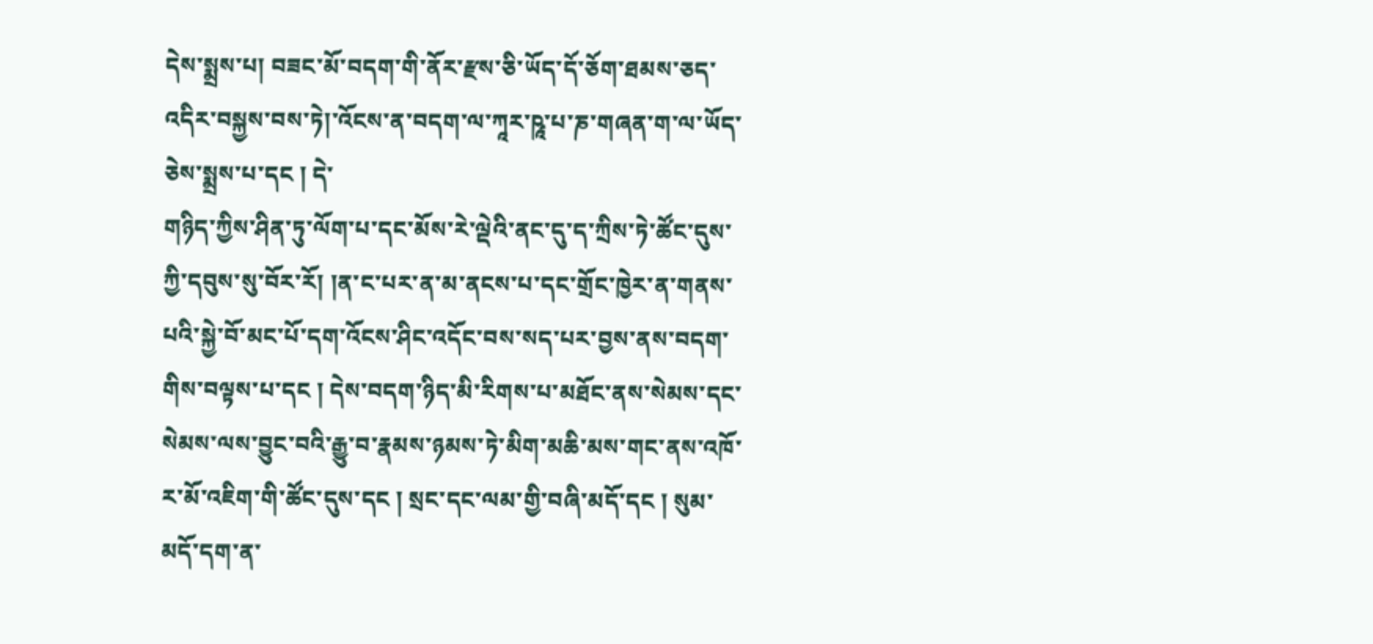དེས་སྨྲས་པ། བཟང་མོ་བདག་གི་ནོར་རྫས་ཅི་ཡོད་དོ་ཅོག་ཐམས་ཅད་འདིར་བསྐྱས་བས་ཏེ།་འོངས་ན་བདག་ལ་ཀཱར་ཥཱ་པ་ཎ་གཞན་ག་ལ་ཡོད་ཅེས་སྨྲས་པ་དང ། དེ་
གཉིད་ཀྱིས་ཤིན་ཏུ་ལོག་པ་དང་མོས་རེ་ལྡེའི་ནང་དུ་ད་ཀྲིས་ཏེ་ཚོང་དུས་ཀྱི་དབུས་སུ་བོར་རོ། །ན་ང་པར་ན་མ་ནངས་པ་དང་གྲོང་ཁྱེར་ན་གནས་པའི་སྐྱེ་བོ་མང་པོ་དག་འོངས་ཤིང་འདོང་བས་སད་པར་བྱས་ནས་བདག་གིས་བལྟས་པ་དང ། དེས་བདག་ཉིད་མི་རིགས་པ་མཐོང་ནས་སེམས་དང་སེམས་ལས་བྱུང་བའི་རྒྱུ་བ་རྣམས་ཉམས་ཏེ་མིག་མཆི་མས་གང་ནས་འཁོ་ར་མོ་འཇིག་གི་ཚོང་དུས་དང ། སྲང་དང་ལམ་གྱི་བཞི་མདོ་དང ། སུམ་མདོ་དག་ན་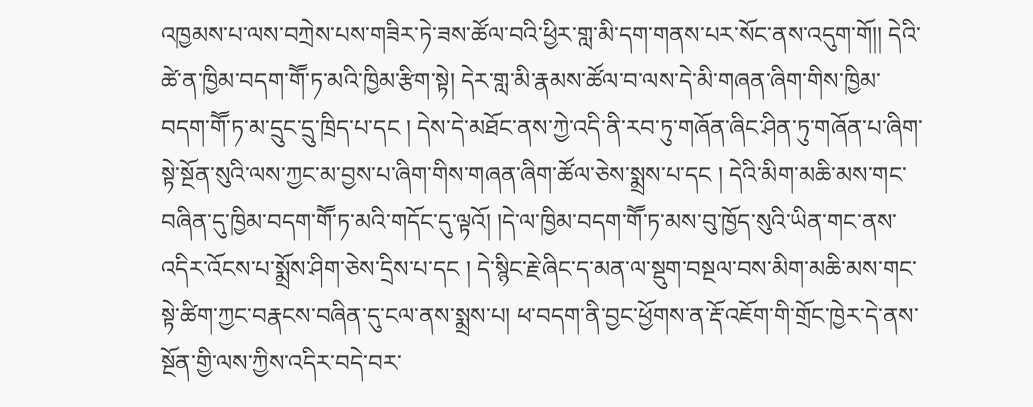འཁྱམས་པ་ལས་བཀྲེས་པས་གཟིར་ཏེ་ཟས་ཚོལ་བའི་ཕྱིར་གླ་མི་དག་གནས་པར་སོང་ནས་འདུག་གོ།། དེའི་ཚེ་ན་ཁྱིམ་བདག་གཽ་ཏ་མའི་ཁྱིམ་རྩིག་སྟེ། དེར་གླ་མི་རྣམས་ཚོལ་བ་ལས་དེ་མི་གཞན་ཞིག་གིས་ཁྱིམ་བདག་གཽ་ཏ་མ་དྲུང་དྲུ་ཁྲིད་པ་དང ། དེས་དེ་མཐོང་ནས་ཀྱེ་འདི་ནི་རབ་ཏུ་གཞོན་ཞིང་ཤིན་ཏུ་གཞོན་པ་ཞིག་སྟེ་སྔོན་སུའི་ལས་ཀྱང་མ་བྱས་པ་ཞིག་གིས་གཞན་ཞིག་ཚོལ་ཅེས་སྨྲས་པ་དང ། དེའི་མིག་མཆི་མས་གང་བཞིན་དུ་ཁྱིམ་བདག་གཽ་ཏ་མའི་གདོང་དུ་ལྟའོ། །དེ་ལ་ཁྱིམ་བདག་གཽ་ཏ་མས་བུ་ཁྱོད་སུའི་ཡིན་གང་ནས་འདིར་འོངས་པ་སྨྲོས་ཤིག་ཅེས་དྲིས་པ་དང ། དེ་སྙིང་རྗེ་ཞིང་ད་མན་ལ་སྡུག་བསྔལ་བས་མིག་མཆི་མས་གང་སྟེ་ཚིག་ཀྱང་བརྣངས་བཞིན་དུ་ངལ་ནས་སྨྲས་པ། ཕ་བདག་ནི་བྱང་ཕྱོགས་ན་རྡོ་འཇོག་གི་གྲོང་ཁྱེར་དེ་ནས་སྔོན་གྱི་ལས་ཀྱིས་འདིར་བདེ་བར་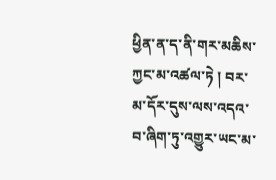ཕྱིན་ན་ད་ནི་གར་མཆིས་ཀྱང་མ་འཚལ་ཏེ ། བར་མ་དོར་དུས་ལས་འདའ་བ་ཞིག་ཏུ་འགྱུར་ཡང་མ་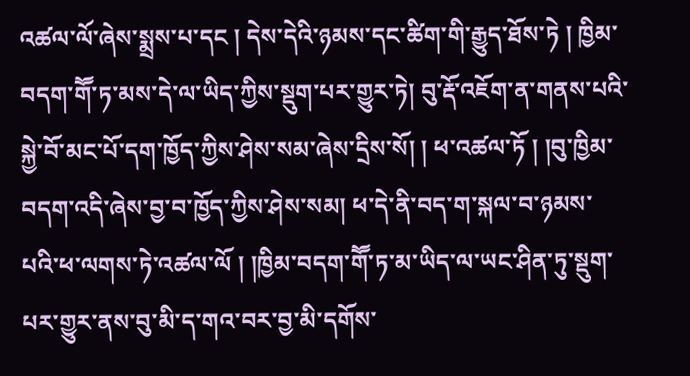འཚལ་ལོ་ཞེས་སྨྲས་པ་དང ། དེས་དེའི་ཉམས་དང་ཚིག་གི་རྒྱུད་ཐོས་ཏེ ། ཁྱིམ་བདག་གཽ་ཏ་མས་དེ་ལ་ཡིད་ཀྱིས་སྡུག་པར་གྱུར་ཏེ། བུ་རྡོ་འཇོག་ན་གནས་པའི་སྐྱེ་བོ་མང་པོ་དག་ཁྱོད་ཀྱིས་ཤེས་སམ་ཞེས་དྲིས་སོ། ། ཕ་འཚལ་ཏོ ། །བུ་ཁྱིམ་བདག་འདི་ཞེས་བྱ་བ་ཁྱོད་ཀྱིས་ཤེས་སམ། ཕ་དེ་ནི་བད་ག་སྐལ་བ་ཉམས་
པའི་ཕ་ལགས་ཏེ་འཚལ་ལོ ། །ཁྱིམ་བདག་གཽ་ཏ་མ་ཡིད་ལ་ཡང་ཤིན་ཏུ་སྡུག་པར་གྱུར་ནས་བུ་མི་ད་གའ་བར་བྱ་མི་དགོས་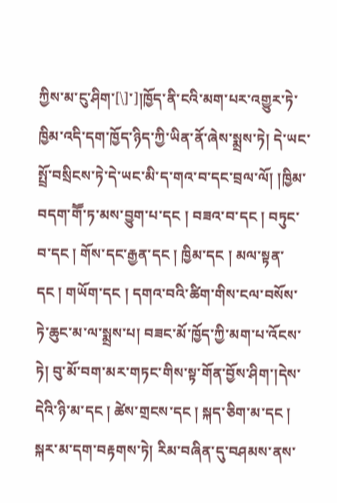ཀྱིས་མ་ངུ་ཤིག་[\]་]།ཁྱོད་ནི་ངའི་མག་པར་འགྱུར་ཏེ་ཁྱིམ་འདི་དག་ཁྱོད་ཉིད་ཀྱི་ཡིན་ནོ་ཞེས་སྨྲས་ཏེ། དེ་ཡང་སྤྲོ་བསྲིངས་ཏེ་དེ་ཡང་མི་ད་གའ་བ་དང་བྲལ་ལོ། །ཁྱིམ་བདག་གཽ་ཏ་མས་བྱུག་པ་དང ། བཟའ་བ་དང ། བཏུང་བ་དང ། གོས་དང་རྒྱན་དང ། ཁྱིམ་དང ། མལ་སྟན་དང ། གཡོག་དང ། དགའ་བའི་ཚིག་གིས་ངལ་བསོས་ཏེ་ཆུང་མ་ལ་སྨྲས་པ། བཟང་མོ་ཁྱོད་ཀྱི་མག་པ་འོངས་ཏེ། བུ་མོ་བག་མར་གཏང་གིས་སྟ་གོན་བྱོས་ཤིག་།དེས་དེའི་ཉི་མ་དང ། ཚེས་གྲངས་དང ། སྐད་ཅིག་མ་དང ། སྐར་མ་དག་བརྟགས་ཏེ། རིམ་བཞིན་དུ་བཤམས་ནས་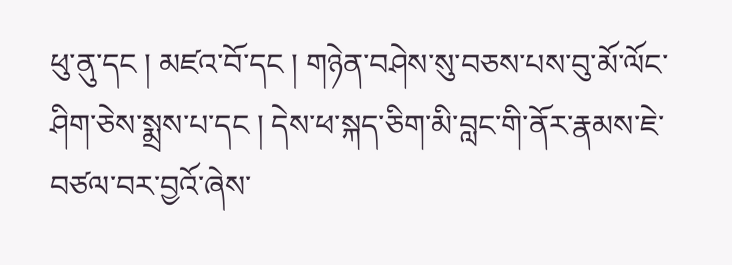ཕུ་ནུ་དང ། མཛའ་བོ་དང ། གཉེན་བཤེས་སུ་བཅས་པས་བུ་མོ་ལོང་ཤིག་ཅེས་སྨྲས་པ་དང ། དེས་ཕ་སྐད་ཅིག་མི་བླང་གི་ནོར་རྣམས་ཇེ་བཙལ་བར་བྱའོ་ཞེས་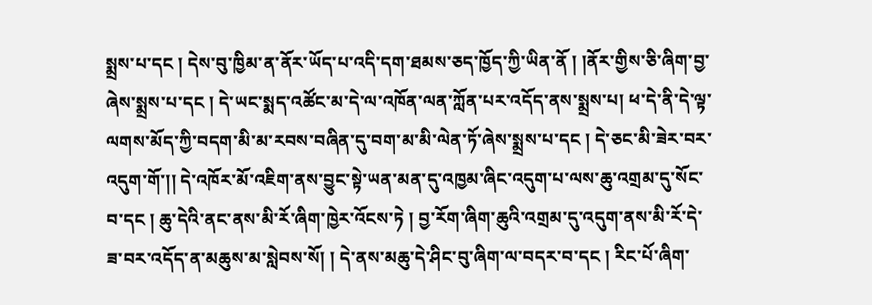སྨྲས་པ་དང ། དེས་བུ་ཁྱིམ་ན་ནོར་ཡོད་པ་འདི་དག་ཐམས་ཅད་ཁྱོད་ཀྱི་ཡིན་ནོ ། །ནོར་གྱིས་ཅི་ཞིག་བྱ་ཞེས་སྨྲས་པ་དང ། དེ་ཡང་སྨད་འཚོང་མ་དེ་ལ་འཁོན་ལན་ཀློན་པར་འདོད་ནས་སྨྲས་པ། ཕ་དེ་ནི་དེ་ལྟ་ལགས་མོད་ཀྱི་བདག་མི་མ་རབས་བཞིན་དུ་བག་མ་མི་ལེན་ཏོ་ཞེས་སྨྲས་པ་དང ། དེ་ཅང་མི་ཟེར་བར་འདུག་གོ་།། དེ་འཁོར་མོ་འཇིག་ནས་བྱུང་སྟེ་ཡན་མན་དུ་འཁྱམ་ཞིང་འདུག་པ་ལས་ཆུ་འགྲམ་དུ་སོང་བ་དང ། ཆུ་དེའི་ནང་ནས་མི་རོ་ཞིག་ཁྱེར་འོངས་ཏེ ། བྱ་རོག་ཞིག་ཆུའི་འགྲམ་དུ་འདུག་ནས་མི་རོ་དེ་ཟ་བར་འདོད་ན་མཆུས་མ་སླེབས་སོ། ། དེ་ནས་མཆུ་དེ་ཤིང་བུ་ཞིག་ལ་བདར་བ་དང ། རིང་པོ་ཞིག་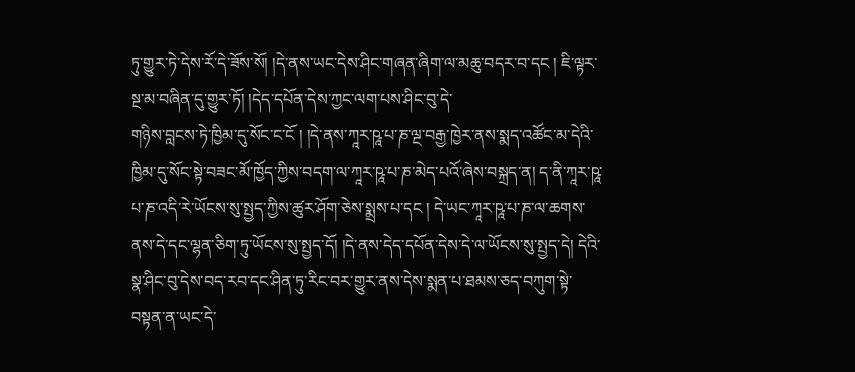ཏུ་གྱུར་ཏེ་དེས་རོ་དེ་ཟོས་སོ། །དེ་ནས་ཡང་དེས་ཤིང་གཞན་ཞིག་ལ་མཆུ་བདར་བ་དང ། ཇི་ལྟར་སྔ་མ་བཞིན་དུ་གྱུར་ཏོ། །དེད་དཔོན་དེས་ཀྱང་ལག་པས་ཤིང་བུ་དེ་
གཉིས་བླངས་ཏེ་ཁྱིམ་དུ་སོང་ང་ངོ ། །དེ་ནས་ཀཱར་ཥཱ་པ་ཎ་ལྔ་བརྒྱ་ཁྱེར་ནས་སྨད་འཚོང་མ་དེའི་ཁྱིམ་དུ་སོང་སྟེ་བཟང་མོ་ཁྱོད་ཀྱིས་བདག་ལ་ཀཱར་ཥཱ་པ་ཎ་མེད་པའོ་ཞེས་བསྐྲད་ན། ད་ནི་ཀཱར་ཥཱ་པ་ཎ་འདི་རེ་ཡོངས་སུ་སྤྱད་ཀྱིས་ཚུར་ཤོག་ཅེས་སྨྲས་པ་དང ། དེ་ཡང་ཀཱར་ཥཱ་པ་ཎ་ལ་ཆགས་ནས་དེ་དང་ལྷན་ཅིག་ཏུ་ཡོངས་སུ་སྤྱད་དོ། །དེ་ནས་དེད་དཔོན་དེས་དེ་ལ་ཡོངས་སུ་སྤྱད་དེ། དེའི་སྣ་ཤིང་བུ་དེས་བད་རབ་དང་ཤིན་ཏུ་རིང་བར་གྱུར་ནས་དེས་སྨན་པ་ཐམས་ཅད་བཀུག་སྟེ་བསྟན་ན་ཡང་དེ་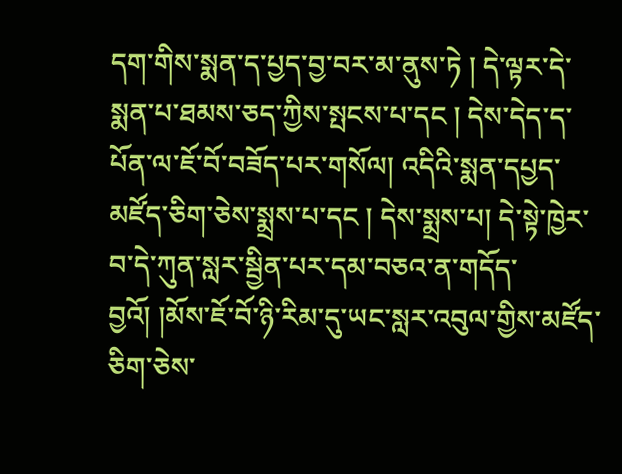དག་གིས་སྨན་ད་པྱད་བྱ་བར་མ་ནུས་ཏེ ། དེ་ལྟར་དེ་སྨན་པ་ཐམས་ཅད་ཀྱིས་སྤངས་པ་དང ། དེས་དེད་ད་པོན་ལ་ཇོ་བོ་བཟོད་པར་གསོལ། འདིའི་སྨན་དཔྱད་མཛོད་ཅིག་ཅེས་སྨྲས་པ་དང ། དེས་སྨྲས་པ། དེ་སྟེ་ཁྱེར་བ་དེ་ཀུན་སླར་སྦྱིན་པར་དམ་བཅའ་ན་གདོད་བྱའོ། །མོས་ཇོ་བོ་ཉི་རིམ་དུ་ཡང་སླར་འབུལ་གྱིས་མཛོད་ཅིག་ཅེས་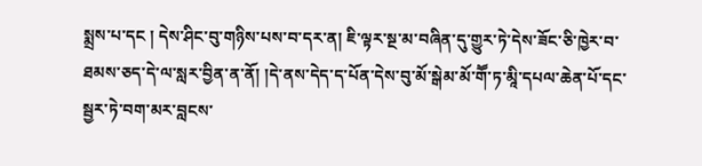སྨྲས་པ་དང ། དེས་ཤིང་བུ་གཉིས་པས་བ་དར་ན། ཇི་ལྟར་སྔ་མ་བཞིན་དུ་གྱུར་ཏེ་དེས་ཟོང་ཅི་ཁྱེར་བ་ཐམས་ཅད་དེ་ལ་སླར་བྱིན་ན་ནོ། །དེ་ནས་དེད་ད་པོན་དེས་བུ་མོ་སྒེམ་མོ་གཽ་ཏ་མཱི་དཔལ་ཆེན་པོ་དང་སྦྱར་ཏེ་བག་མར་བླངས་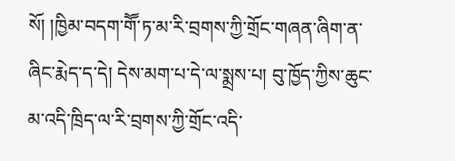སོ། །ཁྱིམ་བདག་གཽ་ཏ་མ་རི་བྲགས་ཀྱི་གྲོང་གཞན་ཞིག་ན་ཞིང་རྨེད་ད་དེ། དེས་མག་པ་དེ་ལ་སྨྲས་པ། བུ་ཁྱོད་ཀྱིས་ཆུང་མ་འདི་ཁྲིད་ལ་རི་བྲགས་ཀྱི་གྲོང་འདི་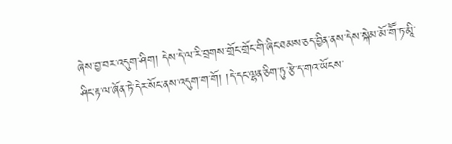ཞེས་བྱ་བར་འདུག་ཤིག། དེས་དེ་ལ་རི་བྲགས་གྲོང་གྲོང་གི་ཞིང་ཐམས་ཅད་བྱིན་ནས་དེས་སྐེམ་མོ་གཽ་ཏ་མཱི་ཤིང་རྟ་ལ་ཞོན་ཏེ་དེར་སོང་ནས་འདུག་ག་གོ། །དེ་དང་ལྷན་ཅིག་ཏུ་རྩེ་ད་གའ་ཡོངས་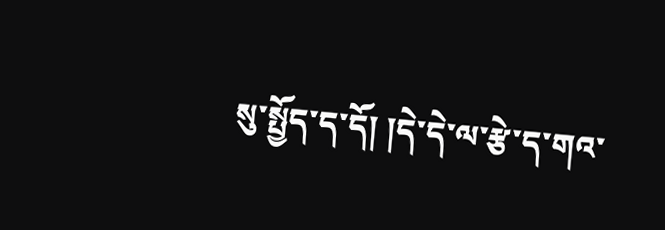སུ་སྤྱོད་ད་དོ། །དེ་དེ་ལ་རྩེ་ད་གའ་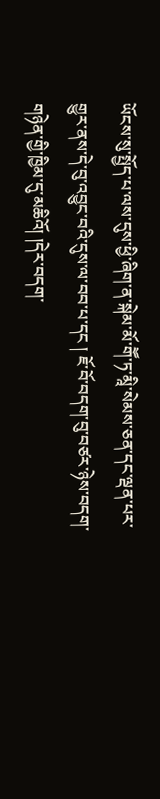ཡོངས་སུ་སྤྱོད་པ་ལས་དུས་ཕྱི་ཞིག་ན་སྐེམ་མོ་གཽ་ཏ་མཱི་སེམས་ཅན་དང་ལྡན་པར་གྱུར་ནས་དེ་བུ་འབྱུང་བའི་དུས་ལ་བབ་པ་དང ། ཇོ་བོ་བདག་བུ་བཙར་ཉེས་བདག་གཉེན་གྱི་ཁྱིམ་དུ་མཆིའོ། །དེར་བདག་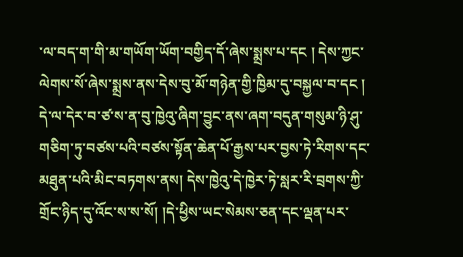་ལ་བད་ག་གི་མ་གཡོག་ཡོག་བགྱིད་དོ་ཞེས་སྨྲས་པ་དང ། དེས་ཀྱང་ལེགས་སོ་ཞེས་སྨྲས་ནས་དེས་བུ་མོ་གཉེན་གྱི་ཁྱིམ་དུ་བསྐྱལ་བ་དང ། དེ་ལ་དེར་བ་ཙ་ས་ན་བུ་ཁྱེའུ་ཞིག་བྱུང་ནས་ཞག་བདུན་གསུམ་ཉི་ཤུ་གཅིག་ཏུ་བཙས་པའི་བཙས་སྟོན་ཆེན་པོ་རྒྱས་པར་བྱས་ཏེ་རིགས་དང་མཐུན་པའི་མིང་བཏགས་ནས། དེས་ཁྱེའུ་དེ་ཁྱེར་ཏེ་སླར་རི་བྲགས་ཀྱི་གྲོང་ཉིད་དུ་འོང་ས་ས་སོ། །དེ་ཕྱིས་ཡང་སེམས་ཅན་དང་ལྡན་པར་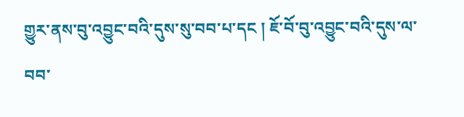གྱུར་ནས་བུ་འབྱུང་བའི་དུས་སུ་བབ་པ་དང ། ཇོ་བོ་བུ་འབྱུང་བའི་དུས་ལ་བབ་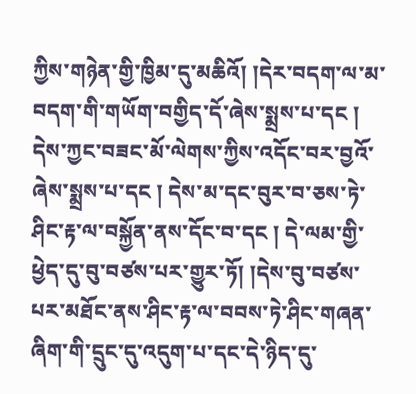ཀྱིས་གཉེན་གྱི་ཁྱིམ་དུ་མཆིའོ། །དེར་བདག་ལ་མ་བདག་གི་གཡོག་བགྱིད་དོ་ཞེས་སྨྲས་པ་དང ། དེས་ཀྱང་བཟང་མོ་ལེགས་ཀྱིས་འདོང་བར་བྱའོ་ཞེས་སྨྲས་པ་དང ། དེས་མ་དང་བུར་བ་ཅས་ཏེ་ཤིང་རྟ་ལ་བསྐྱོན་ནས་དོང་བ་དང ། དེ་ལམ་གྱི་ཕྱེད་དུ་བུ་བཙས་པར་གྱུར་ཏོ། །དེས་བུ་བཙས་པར་མཐོང་ནས་ཤིང་རྟ་ལ་བབས་ཏེ་ཤིང་གཞན་ཞིག་གི་དྲུང་དུ་འདུག་པ་དང་དེ་ཉིད་དུ་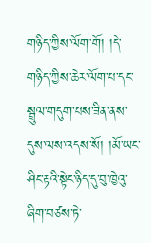གཉིད་ཀྱིས་ལོག་གོ། །དེ་གཉིད་ཀྱིས་ཆེར་ལོག་པ་དང་སྦྲུལ་གདུག་པས་ཟིན་ནས་དུས་ལས་འདས་སོ། །མོ་ཡང་ཤིང་རྟའི་སྟེང་ཉིད་དུ་བུ་ཁྱེའུ་ཞིག་བཙས་ཏེ་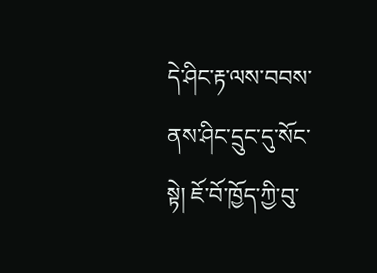དེ་ཤིང་རྟ་ལས་བབས་ནས་ཤིང་དྲུང་དུ་སོང་སྟེ། ཇོ་བོ་ཁྱོད་ཀྱི་བུ་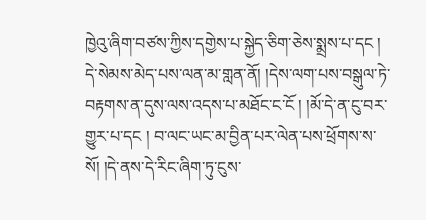ཁྱེའུ་ཞིག་བཙས་ཀྱིས་དགྱེས་པ་སྐྱེད་ཅིག་ཅེས་སྨྲས་པ་དང ། དེ་སེམས་མེད་པས་ལན་མ་གླན་ནོ། །དེས་ལག་པས་བསྒུལ་ཏེ་བརྟགས་ན་དུས་ལས་འདས་པ་མཐོང་ང་ངོ ། །མོ་དེ་ན་ངུ་བར་གྱུར་པ་དང ། བ་ལང་ཡང་མ་བྱིན་པར་ལེན་པས་ཕྲོགས་ས་སོ། །དེ་ནས་དེ་རིང་ཞིག་ཏུ་ངུས་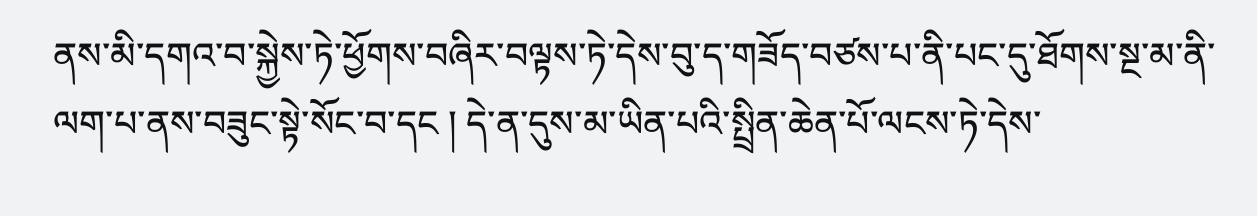ནས་མི་དགའ་བ་སྐྱེས་ཏེ་ཕྱོགས་བཞིར་བལྟས་ཏེ་དེས་བུ་ད་གཟོད་བཙས་པ་ནི་པང་དུ་ཐོགས་སྔ་མ་ནི་ལག་པ་ནས་བཟུང་སྟེ་སོང་བ་དང ། དེ་ན་དུས་མ་ཡིན་པའི་སྤྲིན་ཆེན་པོ་ལངས་ཏེ་དེས་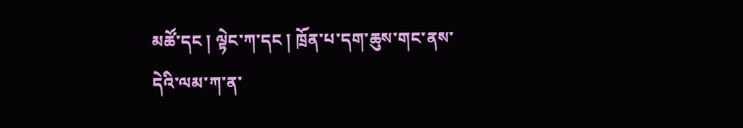མཚོ་དང ། ལྟེང་ཀ་དང ། ཁྲོན་པ་དག་ཆུས་གང་ནས་དེའི་ལམ་ཀ་ན་